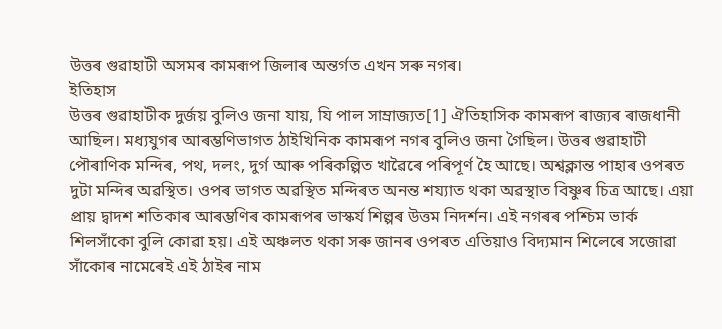উত্তৰ গুৱাহাটী অসমৰ কামৰূপ জিলাৰ অন্তৰ্গত এখন সৰু নগৰ।
ইতিহাস
উত্তৰ গুৱাহাটীক দুৰ্জয় বুলিও জনা যায়, যি পাল সাম্ৰাজ্যত[1] ঐতিহাসিক কামৰূপ ৰাজ্যৰ ৰাজধানী আছিল। মধ্যযুগৰ আৰম্ভণিভাগত ঠাইখিনিক কামৰূপ নগৰ বুলিও জনা গৈছিল। উত্তৰ গুৱাহাটী পৌৰাণিক মন্দিৰ, পথ, দলং, দুৰ্গ আৰু পৰিকল্পিত খাৱৈৰে পৰিপূৰ্ণ হৈ আছে। অশ্বক্লান্ত পাহাৰ ওপৰত দুটা মন্দিৰ অৱস্থিত। ওপৰ ভাগত অৱস্থিত মন্দিৰত অনন্ত শয্যাত থকা অৱস্থাত বিষ্ণুৰ চিত্ৰ আছে। এয়া প্ৰায় দ্বাদশ শতিকাৰ আৰম্ভণিৰ কামৰূপৰ ভাস্কৰ্য শিল্পৰ উত্তম নিদৰ্শন। এই নগৰৰ পশ্চিম ভাৰ্ক শিলসাঁকো বুলি কোৱা হয়। এই অঞ্চলত থকা সৰু জানৰ ওপৰত এতিয়াও বিদ্যমান শিলেৰে সজোৱা সাঁকোৰ নামেৰেই এই ঠাইৰ নাম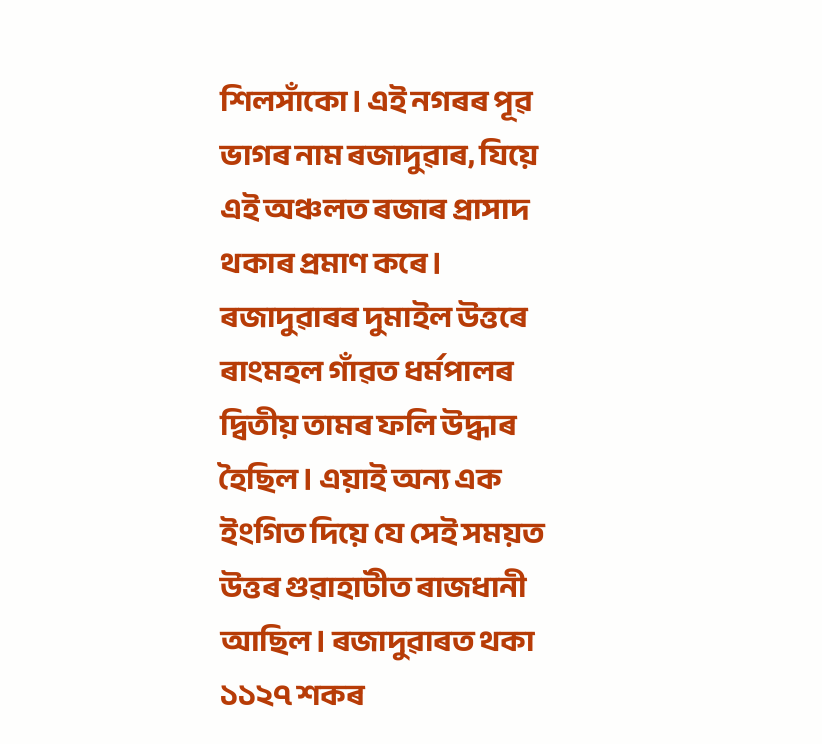শিলসাঁকো। এই নগৰৰ পূৱ ভাগৰ নাম ৰজাদুৱাৰ, যিয়ে এই অঞ্চলত ৰজাৰ প্ৰাসাদ থকাৰ প্ৰমাণ কৰে। ৰজাদুৱাৰৰ দুমাইল উত্তৰে ৰাংমহল গাঁৱত ধৰ্মপালৰ দ্বিতীয় তামৰ ফলি উদ্ধাৰ হৈছিল। এয়াই অন্য এক ইংগিত দিয়ে যে সেই সময়ত উত্তৰ গুৱাহাটীত ৰাজধানী আছিল। ৰজাদুৱাৰত থকা ১১২৭ শকৰ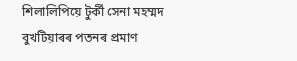শিলালিপিয়ে টুৰ্কী সেনা মহম্মদ বুখটিয়াৰৰ পতনৰ প্ৰমাণ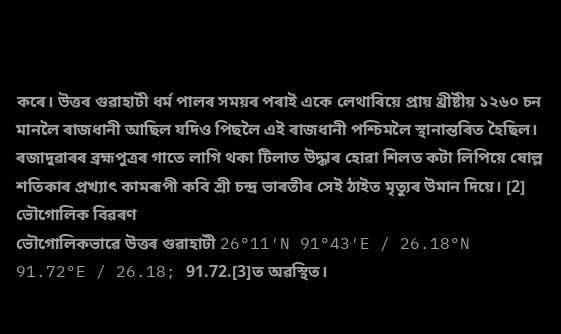কৰে। উত্তৰ গুৱাহাটী ধৰ্ম পালৰ সময়ৰ পৰাই একে লেথাৰিয়ে প্ৰায় খ্ৰীষ্টীয় ১২৬০ চন মানলৈ ৰাজধানী আছিল যদিও পিছলৈ এই ৰাজধানী পশ্চিমলৈ স্থানান্তৰিত হৈছিল। ৰজাদুৱাৰৰ ব্ৰহ্মপুত্ৰৰ গাতে লাগি থকা টিলাত উদ্ধাৰ হোৱা শিলত কটা লিপিয়ে ষোল্ল শতিকাৰ প্ৰখ্যাৎ কামৰূপী কবি শ্ৰী চন্দ্ৰ ভাৰতীৰ সেই ঠাইত মৃত্যুৰ উমান দিয়ে। [2]
ভৌগোলিক বিৱৰণ
ভৌগোলিকভাৱে উত্তৰ গুৱাহাটী 26°11′N 91°43′E / 26.18°N 91.72°E / 26.18; 91.72.[3]ত অৱস্থিত।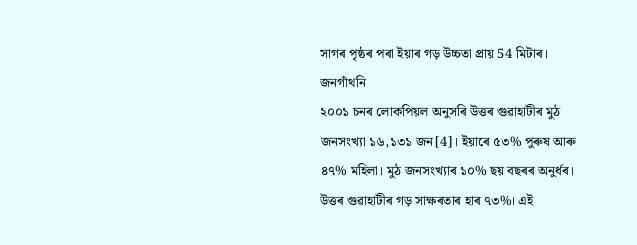সাগৰ পৃষ্ঠৰ পৰা ইয়াৰ গড় উচ্চতা প্ৰায় 54 মিটাৰ।
জনগাঁথনি
২০০১ চনৰ লোকপিয়ল অনুসৰি উত্তৰ গুৱাহাটীৰ মুঠ জনসংখ্যা ১৬,১৩১ জন[4]। ইয়াৰে ৫৩% পুৰুষ আৰু ৪৭% মহিলা। মুঠ জনসংখ্যাৰ ১০% ছয় বছৰৰ অনুৰ্ধৰ।
উত্তৰ গুৱাহাটীৰ গড় সাক্ষৰতাৰ হাৰ ৭৩%। এই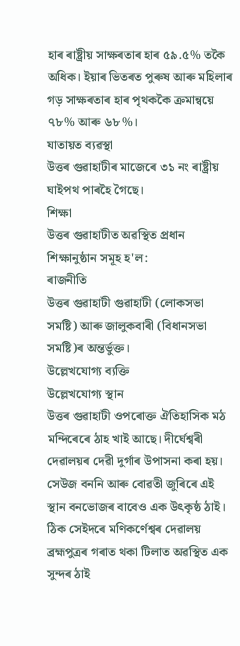হাৰ ৰাষ্ট্ৰীয় সাক্ষৰতাৰ হাৰ ৫৯.৫% তকৈ অধিক। ইয়াৰ ভিতৰত পুৰুষ আৰু মহিলাৰ গড় সাক্ষৰতাৰ হাৰ পৃথককৈ ক্ৰমান্বয়ে ৭৮% আৰু ৬৮%।
যাতায়ত ব্যৱস্থা
উত্তৰ গুৱাহাটীৰ মাজেৰে ৩১ নং ৰাষ্ট্ৰীয় ঘাইপথ পাৰহৈ গৈছে।
শিক্ষা
উত্তৰ গুৱাহাটীত অৱস্থিত প্ৰধান শিক্ষানুষ্ঠান সমূহ হ'ল:
ৰাজনীতি
উত্তৰ গুৱাহাটী গুৱাহাটী (লোকসভা সমষ্টি) আৰু জালুকবাৰী (বিধানসভা সমষ্টি)ৰ অন্তৰ্ভুক্ত।
উল্লেখযোগ্য ব্যক্তি
উল্লেখযোগ্য স্থান
উত্তৰ গুৱাহাটী ওপৰোক্ত ঐতিহাসিক মঠ মন্দিৰেৰে ঠাহ খাই আছে। দীৰ্ঘেশ্বৰী দেৱালয়ৰ দেৱী দুৰ্গাৰ উপাসনা কৰা হয়। সেউজ বননি আৰু বোৱতী জুৰিৰে এই স্থান বনভোজৰ বাবেও এক উৎকৃষ্ঠ ঠাই। ঠিক সেইদৰে মণিকৰ্ণেশ্বৰ দেৱালয় ব্ৰহ্মপুত্ৰৰ গৰাত থকা টিলাত অৱস্থিত এক সুন্দৰ ঠাই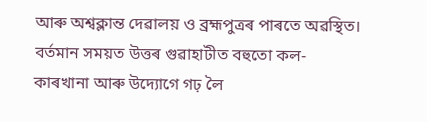আৰু অশ্বক্লান্ত দেৱালয় ও ব্ৰহ্মপুত্ৰৰ পাৰতে অৱস্থিত।
বৰ্তমান সময়ত উত্তৰ গুৱাহাটীত বহুতো কল-কাৰখানা আৰু উদ্যোগে গঢ় লৈ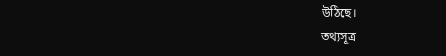উঠিছে।
তথ্যসূত্ৰ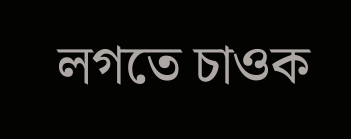লগতে চাওক